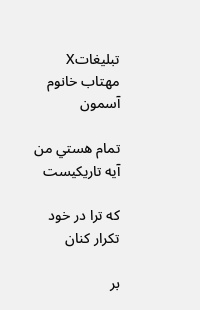تبليغاتX
مهتاب خانوم آسمون

تمام هستي من آيه تاريكيست

كه ترا در خود تكرار كنان

بر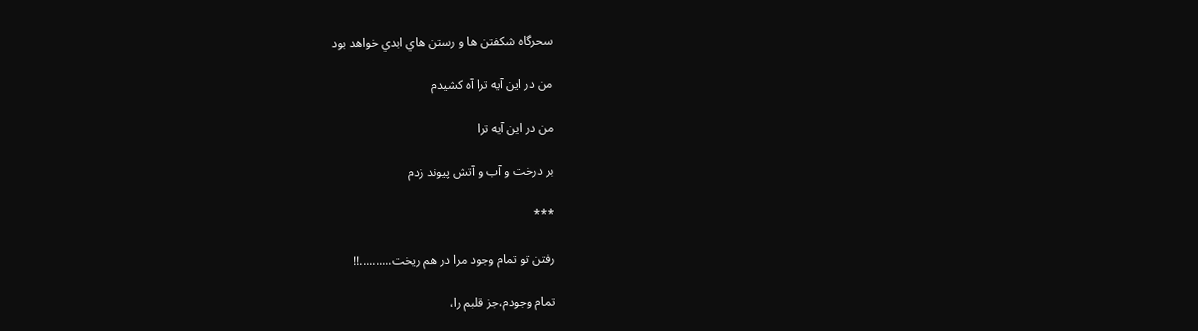سحرگاه شكفتن ها و رستن هاي ابدي خواهد بود

من در اين آيه ترا آه كشيدم

من در اين آيه ترا

بر درخت و آب و آتش پيوند زدم

***

رفتن تو تمام وجود مرا در هم ريخت..........!!

تمام وجودم،جز قلبم را،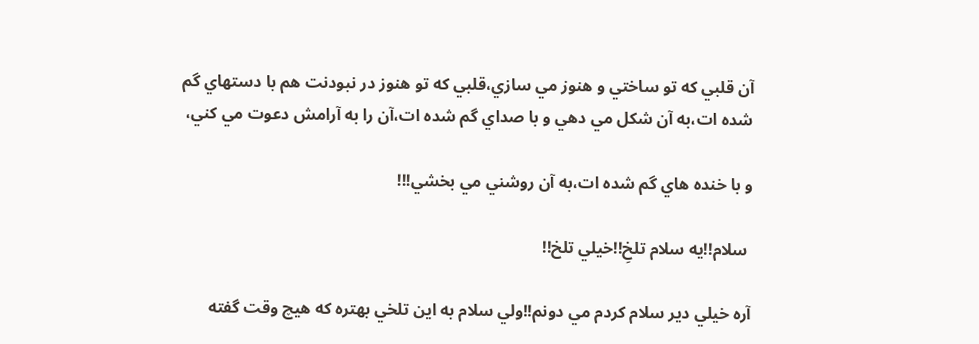آن قلبي كه تو ساختي و هنوز مي سازي،قلبي كه تو هنوز در نبودنت هم با دستهاي گم شده ات،به آن شكل مي دهي و با صداي گم شده ات،آن را به آرامش دعوت مي كني،

و با خنده هاي گم شده ات،به آن روشني مي بخشي!!!

 سلام!!يه سلام تلخِ!!خيلي تلخ!!

آره خيلي دير سلام كردم مي دونم!!ولي سلام به اين تلخي بهتره كه هيچ وقت گفته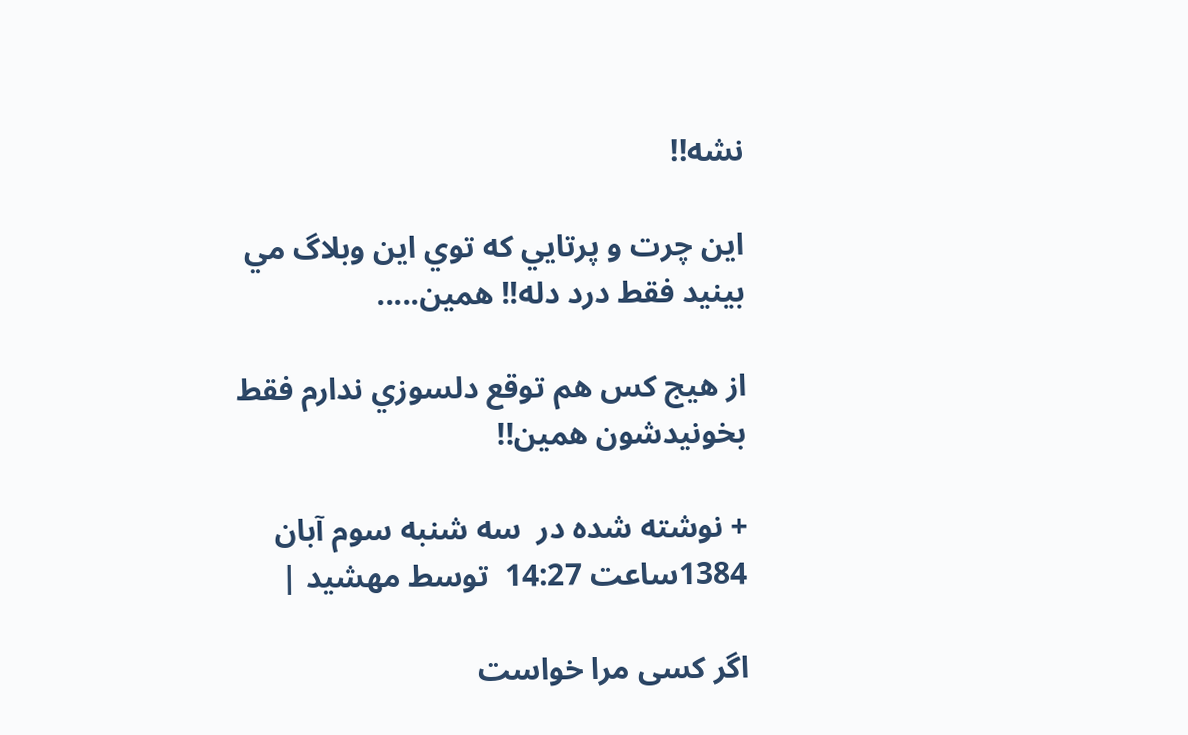نشه!!

اين چرت و پرتايي كه توي اين وبلاگ مي بينيد فقط درد دله!! همين.....

از هيج كس هم توقع دلسوزي ندارم فقط بخونيدشون همين!!

+ نوشته شده در  سه شنبه سوم آبان 1384ساعت 14:27  توسط مهشید |

اگر كسی مرا خواست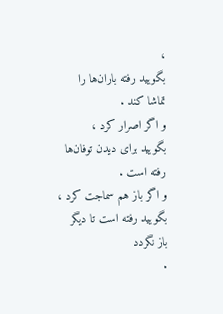،
بگویید رفته باران‌ها را
تماشا كند .
و اگر اصرار كرد ،
بگویید برای دیدن توفان‌ها
رفته است .
و اگر باز هم سماجت كرد ،
بگویید رفته است تا ديگر
باز نگردد
.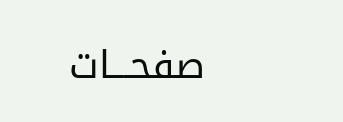صفحـــات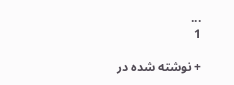...
1

+ نوشته شده در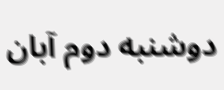دوشنبه دوم آبان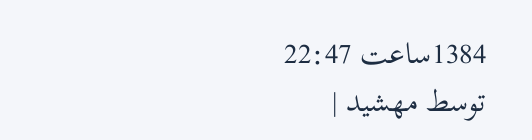1384ساعت 22:47  توسط مهشید |